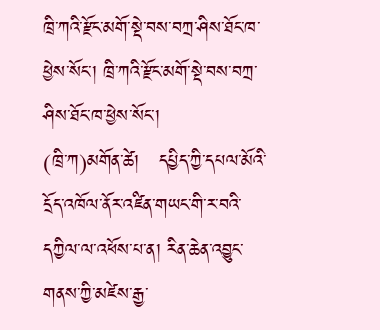ཁྲི་ཀའི་རྫོང་མགོ་སྡེ་བས་བཀྲ་ཤིས་ཐོང་ཁ་ཕྱེས་སོང་། ཁྲི་ཀའི་རྫོང་མགོ་སྡེ་བས་བཀྲ་ཤིས་ཐོང་ཁ་ཕྱེས་སོང་།                        (ཁྲི་ཀ)མགོན་ཚེ།   དཔྱིད་ཀྱི་དཔལ་མོའི་དྲོད་འཁོལ་ནོར་འཛིན་གཡང་གི་ར་བའི་དཀྱིལ་ལ་འཕོས་པ་ན། རིན་ཆེན་འབྱུང་གནས་ཀྱི་མཛེས་རྒྱ་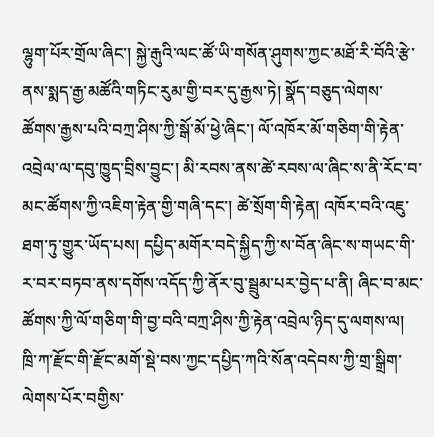ལྷུག་པོར་གྲོལ་ཞིང་། སྐྱེ་རྒུའི་ལང་ཚོ་ཡི་གསོན་ཤུགས་ཀྱང་མཐོ་རི་བོའི་རྩེ་ནས་སྨད་རྒྱ་མཚོའི་གཏིང་རུམ་གྱི་བར་དུ་རྒྱས་ཏེ། སྣོད་བཅུད་ལེགས་ཚོགས་རྒྱས་པའི་བཀྲ་ཤིས་ཀྱི་སྒོ་མོ་ཕྱེ་ཞིང་། ལོ་འཁོར་མོ་གཅིག་གི་རྟེན་འབྲེལ་ལ་དབུ་ཁྱུད་བྲིས་བྱུང་། མི་རབས་ནས་ཚེ་རབས་ལ་ཞིང་ས་ནི་རོང་བ་མང་ཚོགས་ཀྱི་འཇིག་རྟེན་གྱི་གཞི་དང་། ཚེ་སྲོག་གི་རྟེན། འཁོར་བའི་འཇུ་ཐག་ཏུ་གྱུར་ཡོད་པས། དཔྱིད་མགོར་བདེ་སྐྱིད་ཀྱི་ས་བོན་ཞིང་ས་གཡང་གི་ར་བར་བཏབ་ནས་དགོས་འདོད་ཀྱི་ནོར་བུ་སྦྲུམ་པར་བྱེད་པ་ནི། ཞིང་བ་མང་ཚོགས་ཀྱི་ལོ་གཅིག་གི་བྱ་བའི་བཀྲ་ཤིས་ཀྱི་རྟེན་འབྲེལ་ཉིད་དུ་ལགས་ལ། ཁྲི་ཀ་རྫོང་གི་རྫོང་མགོ་སྡེ་བས་ཀྱང་དཔྱིད་ཀའི་སོན་འདེབས་ཀྱི་གྲ་སྒྲིག་ལེགས་པོར་བགྱིས་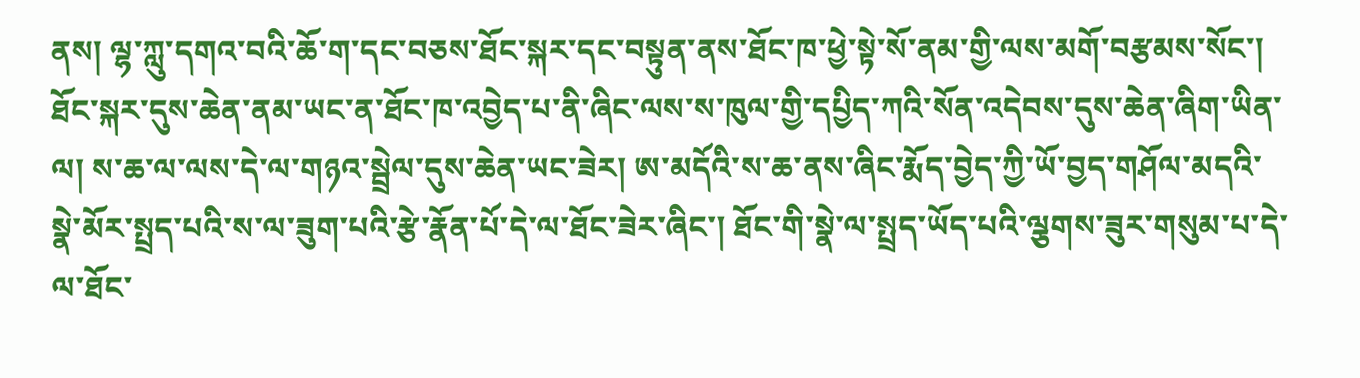ནས། ལྷ་ཀླུ་དགའ་བའི་ཆོ་ག་དང་བཅས་ཐོང་སྐར་དང་བསྟུན་ནས་ཐོང་ཁ་ཕྱེ་སྟེ་སོ་ནམ་གྱི་ལས་མགོ་བརྩམས་སོང་།   ཐོང་སྐར་དུས་ཆེན་ནམ་ཡང་ན་ཐོང་ཁ་འབྱེད་པ་ནི་ཞིང་ལས་ས་ཁུལ་གྱི་དཔྱིད་ཀའི་སོན་འདེབས་དུས་ཆེན་ཞིག་ཡིན་ལ། ས་ཆ་ལ་ལས་དེ་ལ་གཉའ་སྦྲེལ་དུས་ཆེན་ཡང་ཟེར། ཨ་མདོའི་ས་ཆ་ནས་ཞིང་རྨོད་བྱེད་ཀྱི་ཡོ་བྱད་གཤོལ་མདའི་སྣེ་མོར་སྤྲད་པའི་ས་ལ་ཟུག་པའི་རྩེ་རྣོན་པོ་དེ་ལ་ཐོང་ཟེར་ཞིང་། ཐོང་གི་སྣེ་ལ་སྤྲད་ཡོད་པའི་ལྕགས་ཟུར་གསུམ་པ་དེ་ལ་ཐོང་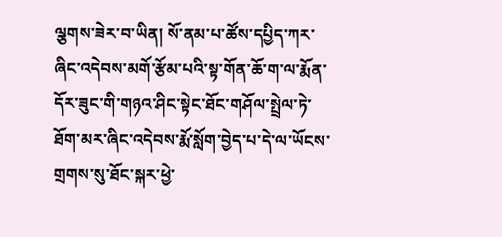ལྕགས་ཟེར་བ་ཡིན། སོ་ནམ་པ་ཚོས་དཔྱིད་ཀར་ཞིང་འདེབས་མགོ་རྩོམ་པའི་སྟ་གོན་ཆོ་ག་ལ་རྨོན་དོར་ཟུང་གི་གཉའ་ཤིང་སྟེང་ཐོང་གཤོལ་སྤྲེལ་ཏེ་ཐོག་མར་ཞིང་འདེབས་རྨོ་སློག་བྱེད་པ་དེ་ལ་ཡོངས་གྲགས་སུ་ཐོང་སྐར་ཕྱེ་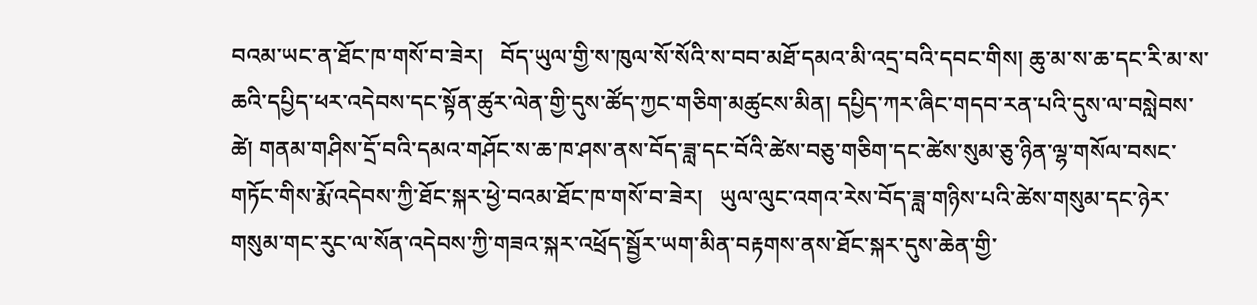བའམ་ཡང་ན་ཐོང་ཁ་གསོ་བ་ཟེར།   བོད་ཡུལ་གྱི་ས་ཁུལ་སོ་སོའི་ས་བབ་མཐོ་དམའ་མི་འདྲ་བའི་དབང་གིས། ཆུ་མ་ས་ཆ་དང་རི་མ་ས་ཆའི་དཔྱིད་ཕར་འདེབས་དང་སྟོན་ཚུར་ལེན་གྱི་དུས་ཚོད་ཀྱང་གཅིག་མཚུངས་མིན། དཔྱིད་ཀར་ཞིང་གདབ་རན་པའི་དུས་ལ་བསླེབས་ཚེ། གནམ་གཤིས་དྲོ་བའི་དམའ་གཤོང་ས་ཆ་ཁ་ཤས་ནས་བོད་ཟླ་དང་བོའི་ཚེས་བཅུ་གཅིག་དང་ཚེས་སུམ་ཅུ་ཉིན་ལྷ་གསོལ་བསང་གཏོང་གིས་རྨོ་འདེབས་ཀྱི་ཐོང་སྐར་ཕྱེ་བའམ་ཐོང་ཁ་གསོ་བ་ཟེར།   ཡུལ་ལུང་འགའ་རེས་བོད་ཟླ་གཉིས་པའི་ཚེས་གསུམ་དང་ཉེར་གསུམ་གང་རུང་ལ་སོན་འདེབས་ཀྱི་གཟའ་སྐར་འཕྲོད་སྦྱོར་ཡག་མིན་བརྟགས་ནས་ཐོང་སྐར་དུས་ཆེན་གྱི་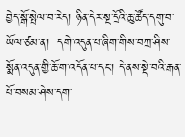བྱེད་སྒོ་སྤེལ་བ་རེད། ཉིན་དེར་སྔ་དྲོའི་ཆུ་ཚོད་དགུ་བ་ཡོལ་ཙམ་ན།  དགེ་འདུན་པ་ཞིག་གིས་བཀྲ་ཤིས་སྨོན་འདུན་གྱི་ཆོ་ག་འདོན་པ་དང་། དེ་ནས་སྡེ་བའི་རྒན་པོ་བསམ་ཤེས་དག་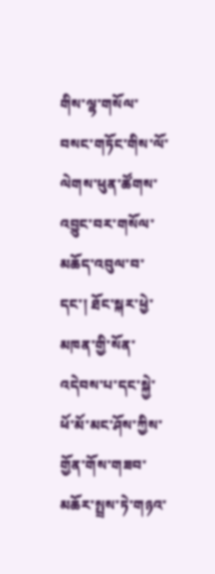གིས་ལྷ་གསོལ་བསང་གཏོང་གིས་ལོ་ལེགས་ཕུན་ཚོགས་འབྱུང་བར་གསོལ་མཆོད་འབུལ་བ་དང་། ཐོང་སྐར་ཕྱེ་མཁན་གྱི་སོན་འདེབས་པ་དང་སྐྱེ་ཕོ་མོ་མང་ཤོས་ཀྱིས་གྱོན་གོས་གཟབ་མཆོར་སྤྲས་ཏེ་གཉའ་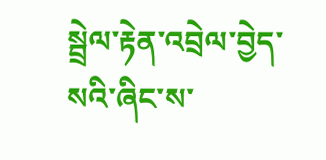སྦྲེལ་རྟེན་འབྲེལ་བྱེད་སའི་ཞིང་ས་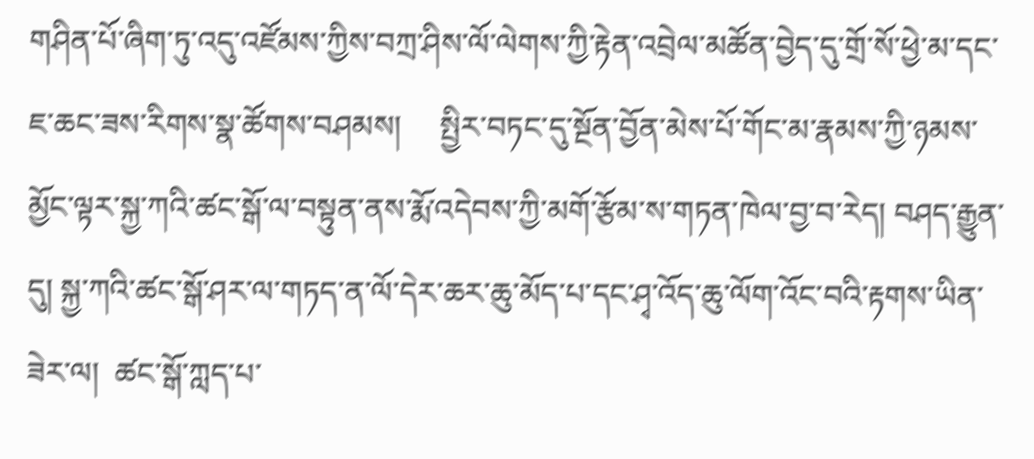གཤིན་པོ་ཞིག་ཏུ་འདུ་འཛོམས་ཀྱིས་བཀྲ་ཤིས་ལོ་ལེགས་ཀྱི་རྟེན་འབྲེལ་མཚོན་བྱེད་དུ་གྲོ་སོ་ཕྱེ་མ་དང་ཇ་ཆང་ཟས་རིགས་སྣ་ཚོགས་བཤམས།     སྤྱིར་བཏང་དུ་སྔོན་བྱོན་མེས་པོ་གོང་མ་རྣམས་ཀྱི་ཉམས་མྱོང་ལྟར་སྐྱ་ཀའི་ཚང་སྒོ་ལ་བསྟུན་ནས་རྨོ་འདེབས་ཀྱི་མགོ་རྩོམ་ས་གཏན་ཁེལ་བྱ་བ་རེད། བཤད་རྒྱུན་དུ། སྐྱ་ཀའི་ཚང་སྒོ་ཤར་ལ་གཏད་ན་ལོ་དེར་ཆར་ཆུ་མོད་པ་དང་ཤྭ་འོད་ཆུ་ལོག་འོང་བའི་རྟགས་ཡིན་ཟེར་ལ།  ཚང་སྒོ་ཀླད་པ་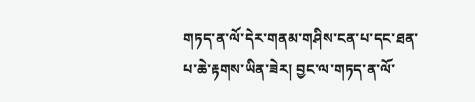གཏད་ན་ལོ་དེར་གནམ་གཤིས་ངན་པ་དང་ཐན་པ་ཆེ་རྟགས་ཡིན་ཟེར། བྱང་ལ་གཏད་ན་ལོ་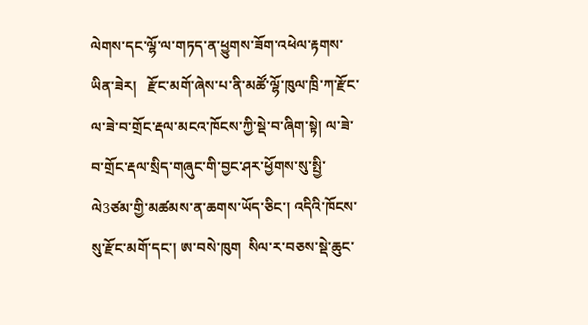ལེགས་དང་ལྷོ་ལ་གཏད་ན་ཕྱུགས་ཟོག་འཕེལ་རྟགས་ཡིན་ཟེར།   རྫོང་མགོ་ཞེས་པ་ནི་མཚོ་ལྷོ་ཁུལ་ཁྲི་ཀ་རྫོང་ལ་ཟེ་བ་གྲོང་རྡལ་མངའ་ཁོངས་ཀྱི་སྡེ་བ་ཞིག་སྟེ། ལ་ཟེ་བ་གྲོང་རྡལ་སྲིད་གཞུང་གི་བྱང་ཤར་ཕྱོགས་སུ་སྤྱི་ལེ3ཙམ་གྱི་མཚམས་ན་ཆགས་ཡོད་ཅིང་། འདིའི་ཁོངས་སུ་རྫོང་མགོ་དང་། ཨ་བསེ་ཁུག  སིལ་ར་བཅས་སྡེ་ཆུང་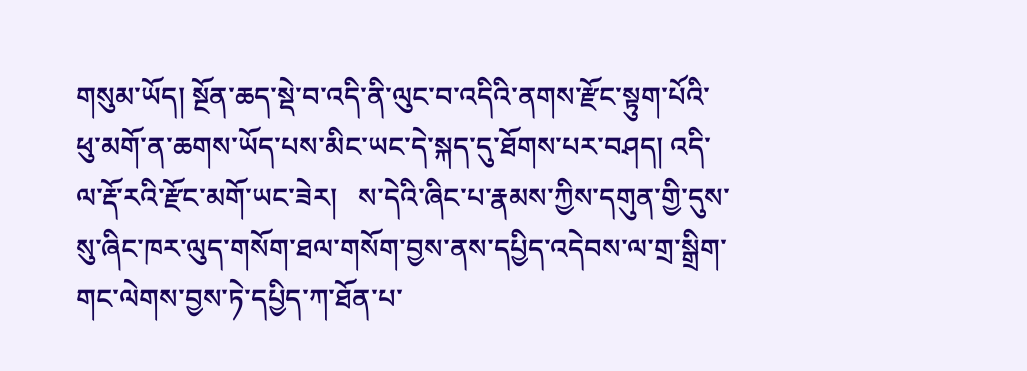གསུམ་ཡོད། སྔོན་ཆད་སྡེ་བ་འདི་ནི་ལུང་བ་འདིའི་ནགས་རྫོང་སྟུག་པོའི་ཕུ་མགོ་ན་ཆགས་ཡོད་པས་མིང་ཡང་དེ་སྐད་དུ་ཐོགས་པར་བཤད། འདི་ལ་རྡོ་རའི་རྫོང་མགོ་ཡང་ཟེར།   ས་དེའི་ཞིང་པ་རྣམས་ཀྱིས་དགུན་གྱི་དུས་སུ་ཞིང་ཁར་ལུད་གསོག་ཐལ་གསོག་བྱས་ནས་དཔྱིད་འདེབས་ལ་གྲ་སྒྲིག་གང་ལེགས་བྱས་ཏེ་དཔྱིད་ཀ་ཐོན་པ་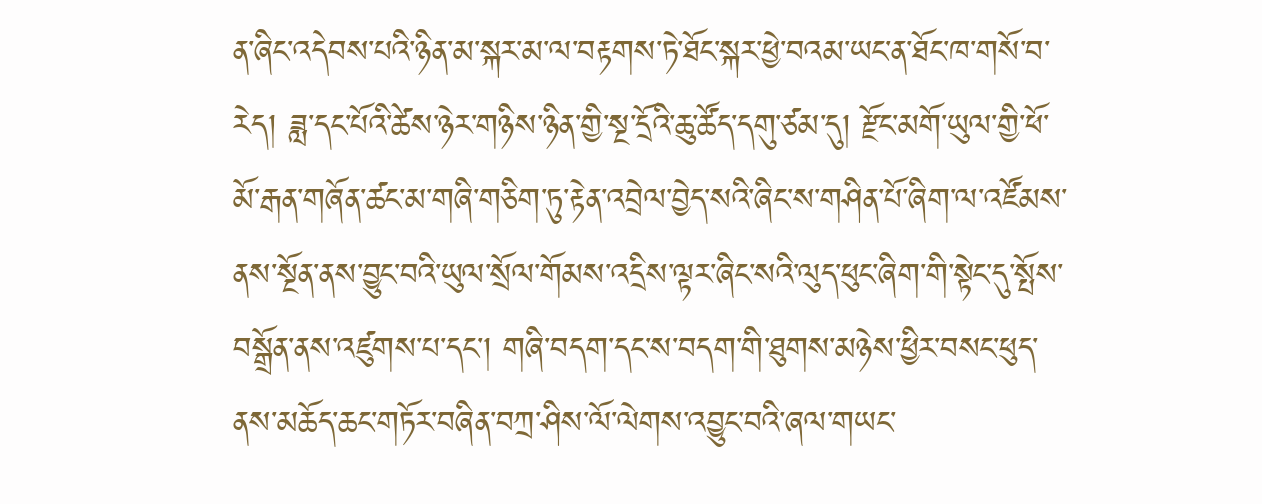ན་ཞིང་འདེབས་པའི་ཉིན་མ་སྐར་མ་ལ་བརྟགས་ཏེ་ཐོང་སྐར་ཕྱེ་བའམ་ཡང་ན་ཐོང་ཁ་གསོ་བ་རེད། ཟླ་དང་པོའི་ཚེས་ཉེར་གཉིས་ཉིན་གྱི་སྔ་དྲོའི་ཆུ་ཚོད་དགུ་ཙམ་དུ། རྫོང་མགོ་ཡུལ་གྱི་ཕོ་མོ་རྒན་གཞོན་ཚང་མ་གཞི་གཅིག་ཏུ་རྟེན་འབྲེལ་བྱེད་སའི་ཞིང་ས་གཤིན་པོ་ཞིག་ལ་འཛོམས་ནས་སྔོན་ནས་བྱུང་བའི་ཡུལ་སྲོལ་གོམས་འདྲིས་ལྟར་ཞིང་སའི་ལུད་ཕུང་ཞིག་གི་སྟེང་དུ་སྤོས་བསྒྲོན་ནས་འཛུགས་པ་དང་། གཞི་བདག་དང་ས་བདག་གི་ཐུགས་མཉེས་ཕྱིར་བསང་ཕུད་ནས་མཆོད་ཆང་གཏོར་བཞིན་བཀྲ་ཤིས་ལོ་ལེགས་འབྱུང་བའི་ཞལ་གཡང་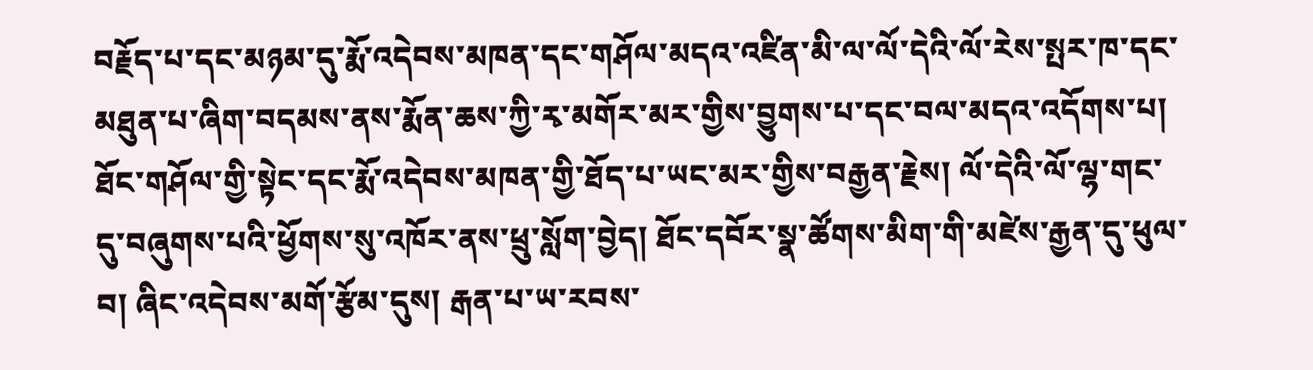བརྗོད་པ་དང་མཉམ་དུ་རྨོ་འདེབས་མཁན་དང་གཤོལ་མདའ་འཛིན་མི་ལ་ལོ་དེའི་ལོ་རེས་སྤར་ཁ་དང་མཐུན་པ་ཞིག་བདམས་ནས་རྨོན་ཆས་ཀྱི་རྭ་མགོར་མར་གྱིས་བྱུགས་པ་དང་བལ་མདའ་འདོགས་པ། ཐོང་གཤོལ་གྱི་སྟེང་དང་རྨོ་འདེབས་མཁན་གྱི་ཐོད་པ་ཡང་མར་གྱིས་བརྒྱན་རྗེས། ལོ་དེའི་ལོ་ལྷ་གང་དུ་བཞུགས་པའི་ཕྱོགས་སུ་འཁོར་ནས་ཕྲུ་སློག་བྱེད། ཐོང་དབོར་སྣ་ཚོགས་མིག་གི་མཛེས་རྒྱན་དུ་ཕུལ་བ། ཞིང་འདེབས་མགོ་རྩོམ་དུས། རྒན་པ་ཡ་རབས་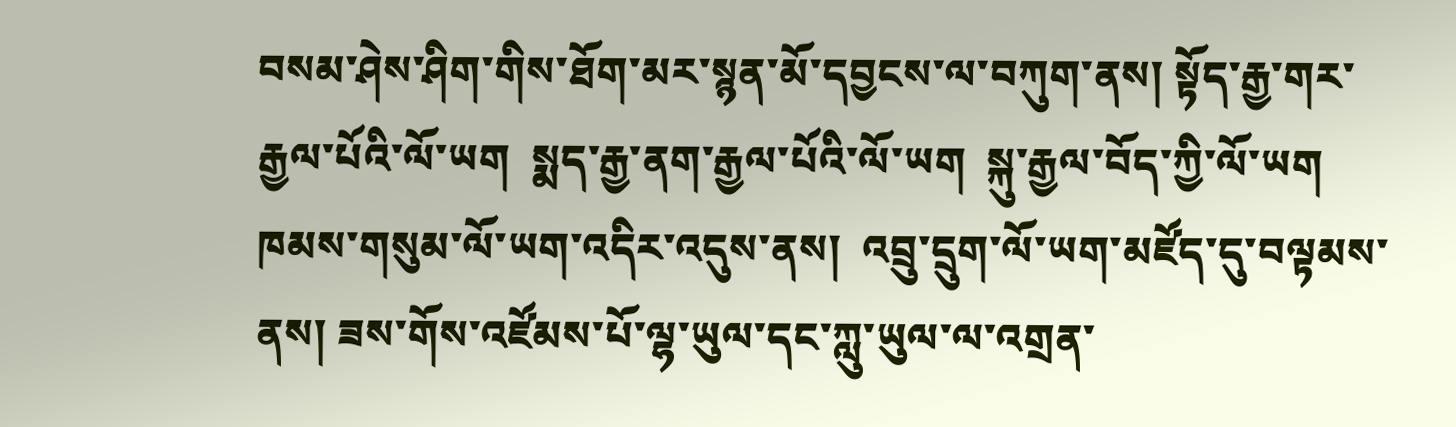བསམ་ཤེས་ཤིག་གིས་ཐོག་མར་སྙན་མོ་དབྱངས་ལ་བཀུག་ནས། སྟོད་རྒྱ་གར་རྒྱལ་པོའི་ལོ་ཡག  སྨད་རྒྱ་ནག་རྒྱལ་པོའི་ལོ་ཡག  སྐུ་རྒྱལ་བོད་ཀྱི་ལོ་ཡག  ཁམས་གསུམ་ལོ་ཡག་འདིར་འདུས་ནས།  འབྲུ་དྲུག་ལོ་ཡག་མཛོད་དུ་བལྟམས་ནས། ཟས་གོས་འཛོམས་པོ་ལྷ་ཡུལ་དང་ཀླུ་ཡུལ་ལ་འགྲན་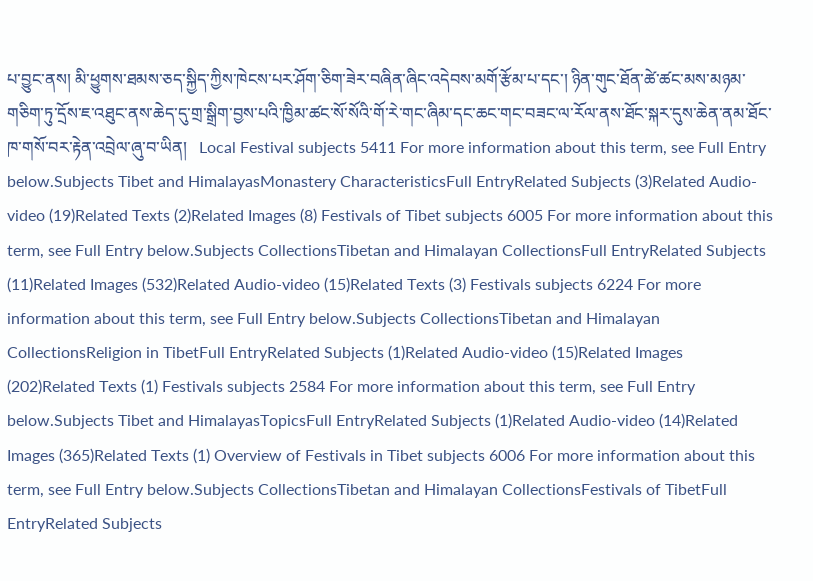པ་བྱུང་ནས། མི་ཕྱུགས་ཐམས་ཅད་སྐྱིད་ཀྱིས་ཁེངས་པར་ཤོག་ཅིག་ཟེར་བཞིན་ཞིང་འདེབས་མགོ་རྩོམ་པ་དང་། ཉིན་གུང་ཐོན་ཚེ་ཚང་མས་མཉམ་གཅིག་ཏུ་དྲོས་ཇ་འཐུང་ནས་ཆེད་དུ་གྲ་སྒྲིག་བྱས་པའི་ཁྱིམ་ཚང་སོ་སོའི་གོ་རེ་གང་ཞིམ་དང་ཆང་གང་བཟང་ལ་རོལ་ནས་ཐོང་སྐར་དུས་ཆེན་ནམ་ཐོང་ཁ་གསོ་བར་རྟེན་འབྲེལ་ཞུ་བ་ཡིན།   Local Festival subjects 5411 For more information about this term, see Full Entry below.Subjects Tibet and HimalayasMonastery CharacteristicsFull EntryRelated Subjects (3)Related Audio-video (19)Related Texts (2)Related Images (8) Festivals of Tibet subjects 6005 For more information about this term, see Full Entry below.Subjects CollectionsTibetan and Himalayan CollectionsFull EntryRelated Subjects (11)Related Images (532)Related Audio-video (15)Related Texts (3) Festivals subjects 6224 For more information about this term, see Full Entry below.Subjects CollectionsTibetan and Himalayan CollectionsReligion in TibetFull EntryRelated Subjects (1)Related Audio-video (15)Related Images (202)Related Texts (1) Festivals subjects 2584 For more information about this term, see Full Entry below.Subjects Tibet and HimalayasTopicsFull EntryRelated Subjects (1)Related Audio-video (14)Related Images (365)Related Texts (1) Overview of Festivals in Tibet subjects 6006 For more information about this term, see Full Entry below.Subjects CollectionsTibetan and Himalayan CollectionsFestivals of TibetFull EntryRelated Subjects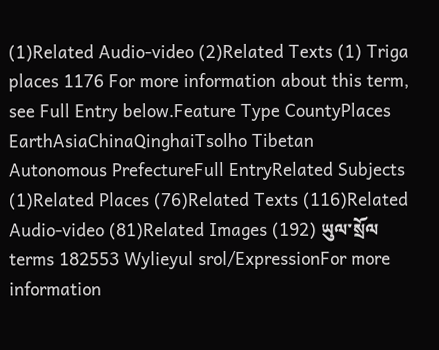(1)Related Audio-video (2)Related Texts (1) Triga places 1176 For more information about this term, see Full Entry below.Feature Type CountyPlaces EarthAsiaChinaQinghaiTsolho Tibetan Autonomous PrefectureFull EntryRelated Subjects (1)Related Places (76)Related Texts (116)Related Audio-video (81)Related Images (192) ཡུལ་སྲོལ terms 182553 Wylieyul srol/ExpressionFor more information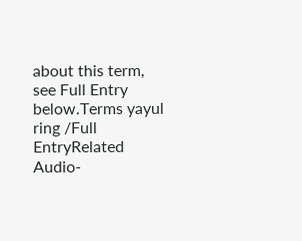about this term, see Full Entry below.Terms yayul ring /Full EntryRelated Audio-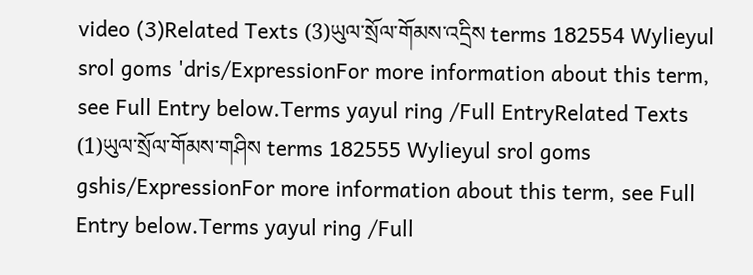video (3)Related Texts (3)ཡུལ་སྲོལ་གོམས་འདྲིས terms 182554 Wylieyul srol goms 'dris/ExpressionFor more information about this term, see Full Entry below.Terms yayul ring /Full EntryRelated Texts (1)ཡུལ་སྲོལ་གོམས་གཤིས terms 182555 Wylieyul srol goms gshis/ExpressionFor more information about this term, see Full Entry below.Terms yayul ring /Full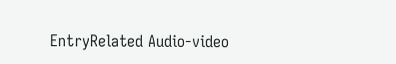EntryRelated Audio-video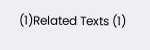(1)Related Texts (1)